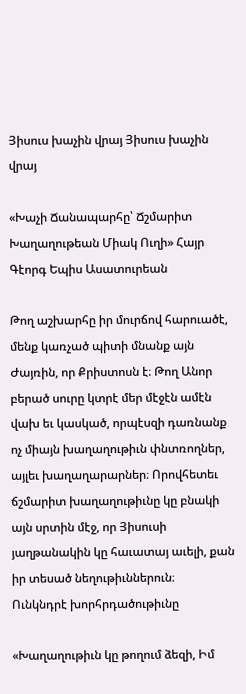Յիսուս խաչին վրայ Յիսուս խաչին վրայ

«Խաչի Ճանապարհը՝ Ճշմարիտ Խաղաղութեան Միակ Ուղի» Հայր Գէորգ Եպիս Ասատուրեան

Թող աշխարհը իր մուրճով հարուածէ, մենք կառչած պիտի մնանք այն Ժայռին, որ Քրիստոսն է։ Թող Անոր բերած սուրը կտրէ մեր մէջէն ամէն վախ եւ կասկած, որպէսզի դառնանք ոչ միայն խաղաղութիւն փնտռողներ, այլեւ խաղաղարարներ։ Որովհետեւ ճշմարիտ խաղաղութիւնը կը բնակի այն սրտին մէջ, որ Յիսուսի յաղթանակին կը հաւատայ աւելի, քան իր տեսած նեղութիւններուն։
Ունկնդրէ խորհրդածութիւնը

«Խաղաղութիւն կը թողում ձեզի, Իմ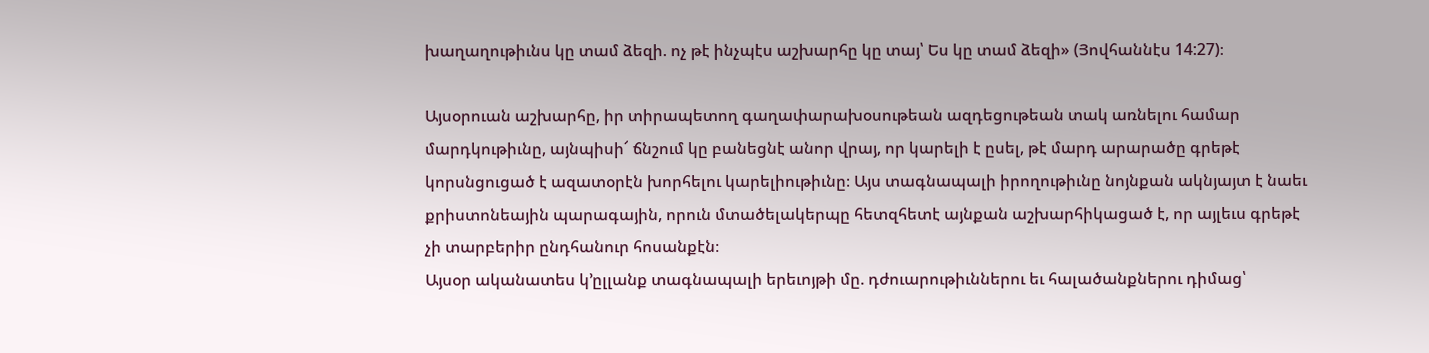խաղաղութիւնս կը տամ ձեզի. ոչ թէ ինչպէս աշխարհը կը տայ՝ Ես կը տամ ձեզի» (Յովհաննէս 14:27)։

Այսօրուան աշխարհը, իր տիրապետող գաղափարախօսութեան ազդեցութեան տակ առնելու համար մարդկութիւնը, այնպիսի՜ ճնշում կը բանեցնէ անոր վրայ, որ կարելի է ըսել, թէ մարդ արարածը գրեթէ կորսնցուցած է ազատօրէն խորհելու կարելիութիւնը։ Այս տագնապալի իրողութիւնը նոյնքան ակնյայտ է նաեւ քրիստոնեային պարագային, որուն մտածելակերպը հետզհետէ այնքան աշխարհիկացած է, որ այլեւս գրեթէ չի տարբերիր ընդհանուր հոսանքէն։
Այսօր ականատես կ’ըլլանք տագնապալի երեւոյթի մը. դժուարութիւններու եւ հալածանքներու դիմաց՝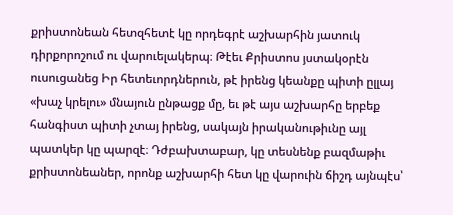քրիստոնեան հետզհետէ կը որդեգրէ աշխարհին յատուկ դիրքորոշում ու վարուելակերպ։ Թէեւ Քրիստոս յստակօրէն ուսուցանեց Իր հետեւորդներուն, թէ իրենց կեանքը պիտի ըլլայ «խաչ կրելու» մնայուն ընթացք մը, եւ թէ այս աշխարհը երբեք հանգիստ պիտի չտայ իրենց, սակայն իրականութիւնը այլ պատկեր կը պարզէ։ Դժբախտաբար, կը տեսնենք բազմաթիւ քրիստոնեաներ, որոնք աշխարհի հետ կը վարուին ճիշդ այնպէս՝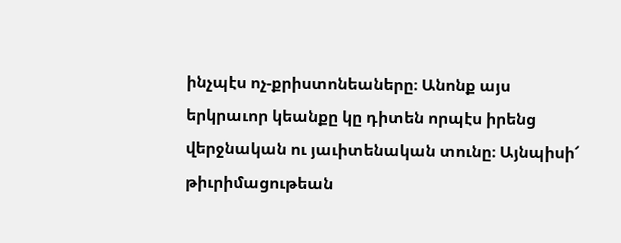ինչպէս ոչ-քրիստոնեաները։ Անոնք այս երկրաւոր կեանքը կը դիտեն որպէս իրենց վերջնական ու յաւիտենական տունը։ Այնպիսի՜ թիւրիմացութեան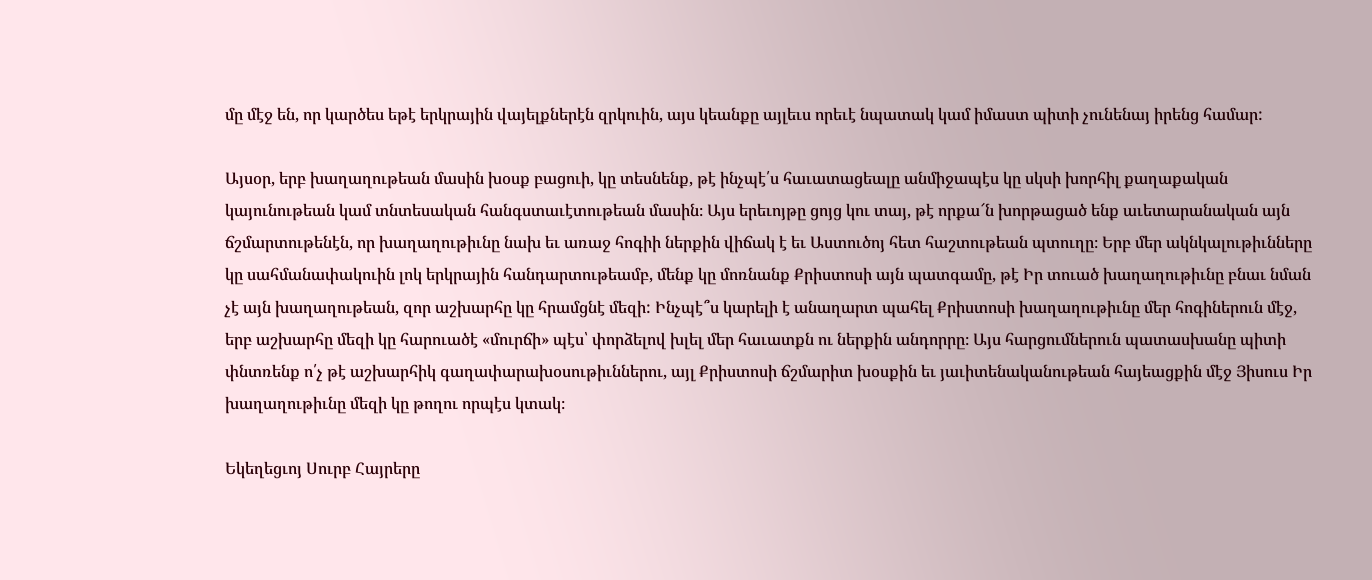մը մէջ են, որ կարծես եթէ երկրային վայելքներէն զրկուին, այս կեանքը այլեւս որեւէ նպատակ կամ իմաստ պիտի չունենայ իրենց համար:

Այսօր, երբ խաղաղութեան մասին խօսք բացուի, կը տեսնենք, թէ ինչպէ՛ս հաւատացեալը անմիջապէս կը սկսի խորհիլ քաղաքական կայունութեան կամ տնտեսական հանգստաւէտութեան մասին։ Այս երեւոյթը ցոյց կու տայ, թէ որքա՜ն խորթացած ենք աւետարանական այն ճշմարտութենէն, որ խաղաղութիւնը նախ եւ առաջ հոգիի ներքին վիճակ է եւ Աստուծոյ հետ հաշտութեան պտուղը։ Երբ մեր ակնկալութիւնները կը սահմանափակուին լոկ երկրային հանդարտութեամբ, մենք կը մոռնանք Քրիստոսի այն պատգամը, թէ Իր տուած խաղաղութիւնը բնաւ նման չէ այն խաղաղութեան, զոր աշխարհը կը հրամցնէ մեզի: Ինչպէ՞ս կարելի է անաղարտ պահել Քրիստոսի խաղաղութիւնը մեր հոգիներուն մէջ, երբ աշխարհը մեզի կը հարուածէ «մուրճի» պէս՝ փորձելով խլել մեր հաւատքն ու ներքին անդորրը։ Այս հարցումներուն պատասխանը պիտի փնտռենք ո՛չ թէ աշխարհիկ գաղափարախօսութիւններու, այլ Քրիստոսի ճշմարիտ խօսքին եւ յաւիտենականութեան հայեացքին մէջ Յիսուս Իր խաղաղութիւնը մեզի կը թողու որպէս կտակ։

Եկեղեցւոյ Սուրբ Հայրերը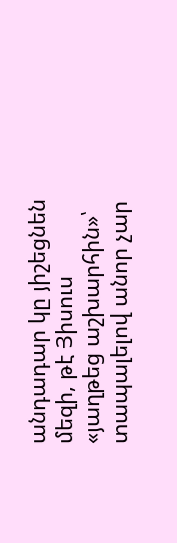անդադար կը յիշեցնեն մեզի, թէ Յիսուս «յաղթեց աշխարհին»՝ տապալելով անոր չար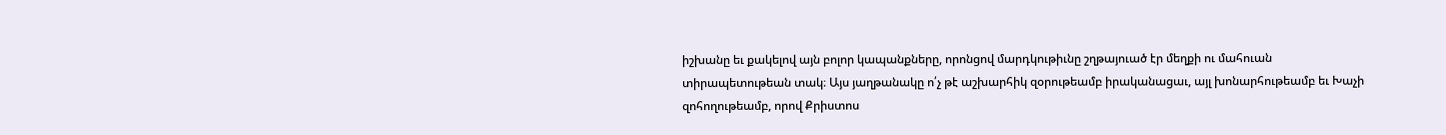իշխանը եւ քակելով այն բոլոր կապանքները, որոնցով մարդկութիւնը շղթայուած էր մեղքի ու մահուան տիրապետութեան տակ։ Այս յաղթանակը ո՛չ թէ աշխարհիկ զօրութեամբ իրականացաւ, այլ խոնարհութեամբ եւ Խաչի զոհողութեամբ, որով Քրիստոս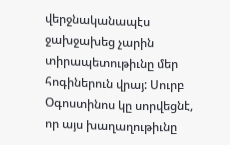վերջնականապէս ջախջախեց չարին տիրապետութիւնը մեր հոգիներուն վրայ: Սուրբ Օգոստինոս կը սորվեցնէ, որ այս խաղաղութիւնը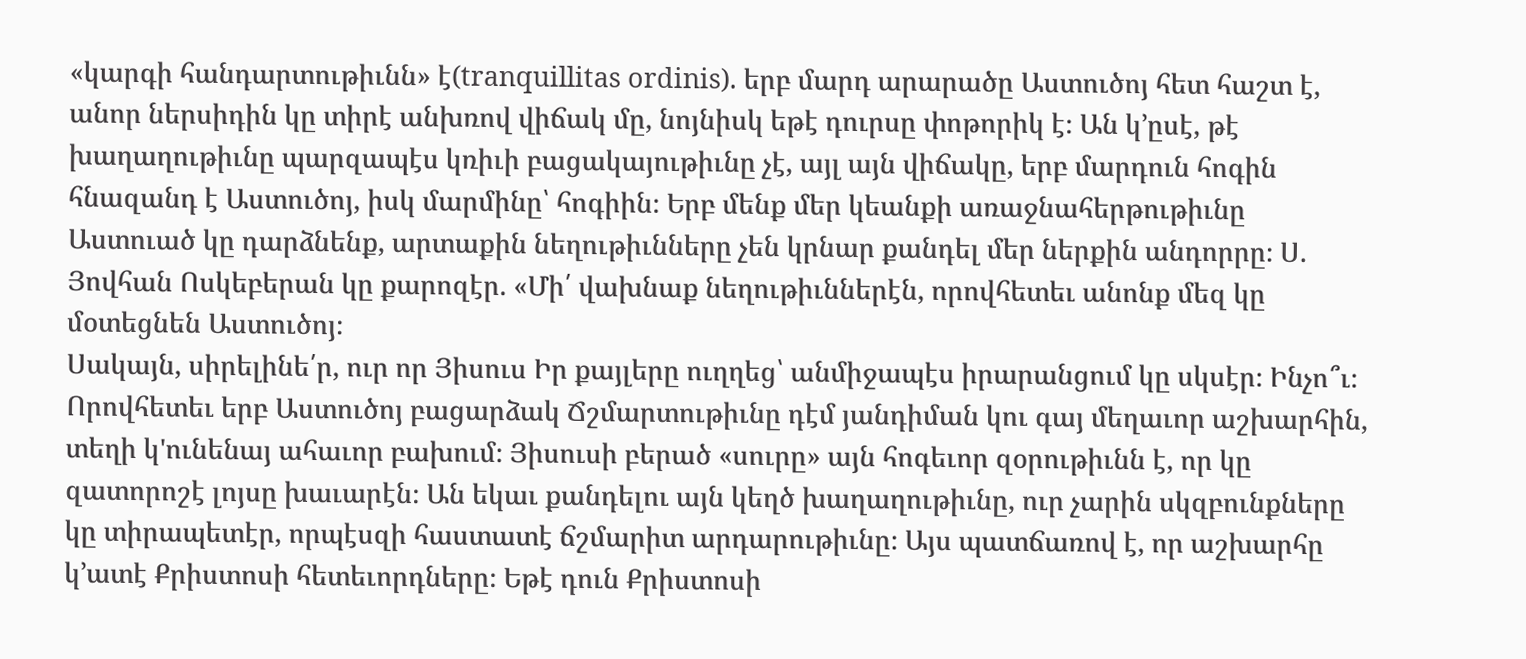«կարգի հանդարտութիւնն» է(tranquillitas ordinis). երբ մարդ արարածը Աստուծոյ հետ հաշտ է, անոր ներսիդին կը տիրէ անխռով վիճակ մը, նոյնիսկ եթէ դուրսը փոթորիկ է։ Ան կ’ըսէ, թէ խաղաղութիւնը պարզապէս կռիւի բացակայութիւնը չէ, այլ այն վիճակը, երբ մարդուն հոգին հնազանդ է Աստուծոյ, իսկ մարմինը՝ հոգիին։ Երբ մենք մեր կեանքի առաջնահերթութիւնը Աստուած կը դարձնենք, արտաքին նեղութիւնները չեն կրնար քանդել մեր ներքին անդորրը։ Ս. Յովհան Ոսկեբերան կը քարոզէր. «Մի՛ վախնաք նեղութիւններէն, որովհետեւ անոնք մեզ կը մօտեցնեն Աստուծոյ։
Սակայն, սիրելինե՛ր, ուր որ Յիսուս Իր քայլերը ուղղեց՝ անմիջապէս իրարանցում կը սկսէր։ Ինչո՞ւ։ Որովհետեւ երբ Աստուծոյ բացարձակ Ճշմարտութիւնը դէմ յանդիման կու գայ մեղաւոր աշխարհին, տեղի կ'ունենայ ահաւոր բախում։ Յիսուսի բերած «սուրը» այն հոգեւոր զօրութիւնն է, որ կը զատորոշէ լոյսը խաւարէն։ Ան եկաւ քանդելու այն կեղծ խաղաղութիւնը, ուր չարին սկզբունքները կը տիրապետէր, որպէսզի հաստատէ ճշմարիտ արդարութիւնը։ Այս պատճառով է, որ աշխարհը կ’ատէ Քրիստոսի հետեւորդները։ Եթէ դուն Քրիստոսի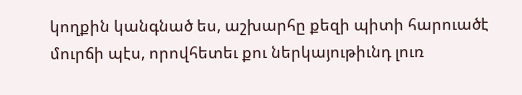կողքին կանգնած ես, աշխարհը քեզի պիտի հարուածէ մուրճի պէս, որովհետեւ քու ներկայութիւնդ լուռ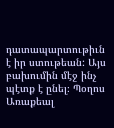դատապարտութիւն է իր ստութեան: Այս բախումին մէջ ինչ պէտք է ընել։ Պօղոս Առաքեալ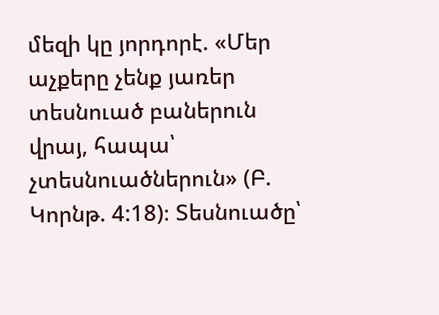մեզի կը յորդորէ. «Մեր աչքերը չենք յառեր տեսնուած բաներուն վրայ, հապա՝ չտեսնուածներուն» (Բ. Կորնթ. 4:18)։ Տեսնուածը՝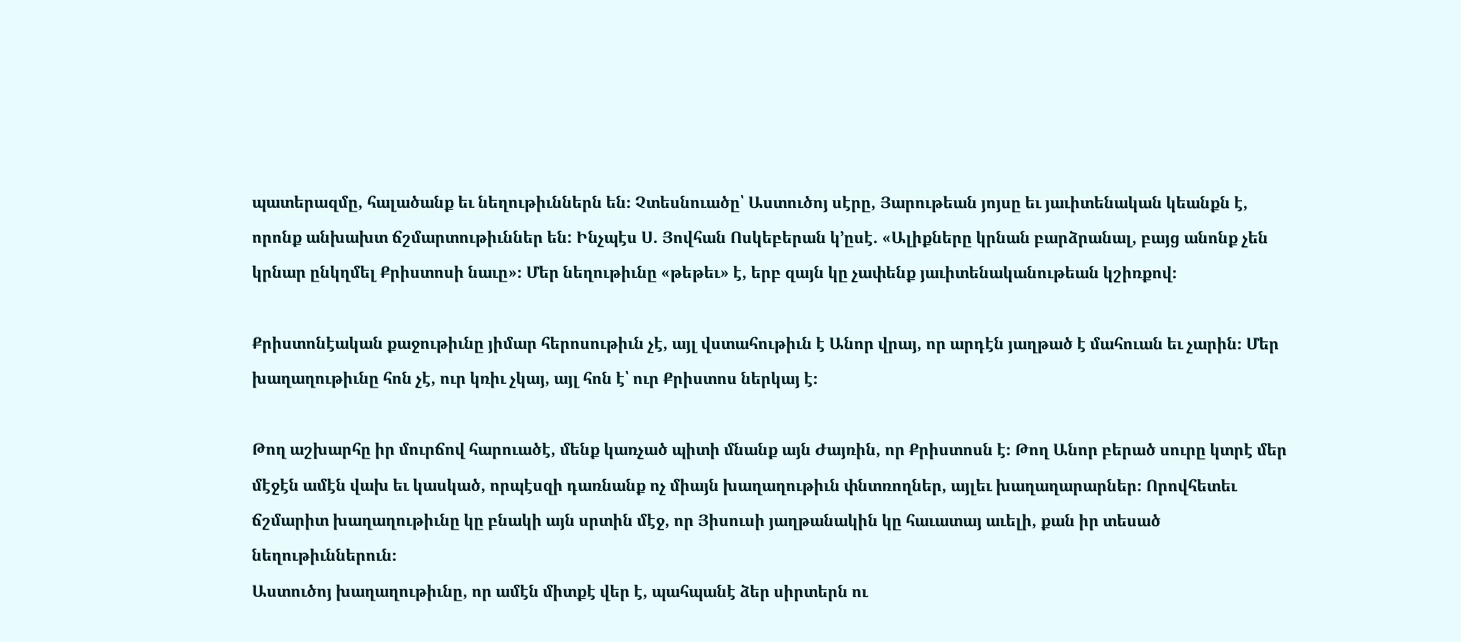պատերազմը, հալածանք եւ նեղութիւններն են։ Չտեսնուածը՝ Աստուծոյ սէրը, Յարութեան յոյսը եւ յաւիտենական կեանքն է, որոնք անխախտ ճշմարտութիւններ են: Ինչպէս Ս. Յովհան Ոսկեբերան կ’ըսէ. «Ալիքները կրնան բարձրանալ, բայց անոնք չեն կրնար ընկղմել Քրիստոսի նաւը»։ Մեր նեղութիւնը «թեթեւ» է, երբ զայն կը չափենք յաւիտենականութեան կշիռքով։

Քրիստոնէական քաջութիւնը յիմար հերոսութիւն չէ, այլ վստահութիւն է Անոր վրայ, որ արդէն յաղթած է մահուան եւ չարին։ Մեր խաղաղութիւնը հոն չէ, ուր կռիւ չկայ, այլ հոն է՝ ուր Քրիստոս ներկայ է։

Թող աշխարհը իր մուրճով հարուածէ, մենք կառչած պիտի մնանք այն Ժայռին, որ Քրիստոսն է։ Թող Անոր բերած սուրը կտրէ մեր մէջէն ամէն վախ եւ կասկած, որպէսզի դառնանք ոչ միայն խաղաղութիւն փնտռողներ, այլեւ խաղաղարարներ։ Որովհետեւ ճշմարիտ խաղաղութիւնը կը բնակի այն սրտին մէջ, որ Յիսուսի յաղթանակին կը հաւատայ աւելի, քան իր տեսած նեղութիւններուն։
Աստուծոյ խաղաղութիւնը, որ ամէն միտքէ վեր է, պահպանէ ձեր սիրտերն ու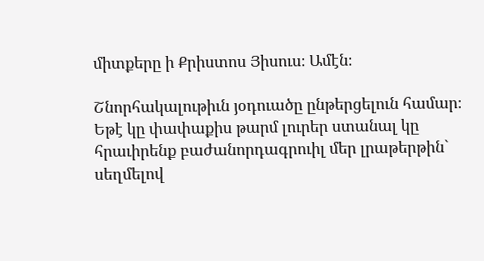միտքերը ի Քրիստոս Յիսուս։ Ամէն։

Շնորհակալութիւն յօդուածը ընթերցելուն համար։ Եթէ կը փափաքիս թարմ լուրեր ստանալ կը հրաւիրենք բաժանորդագրուիլ մեր լրաթերթին` սեղմելով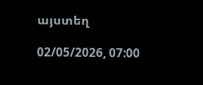այստեղ

02/05/2026, 07:00